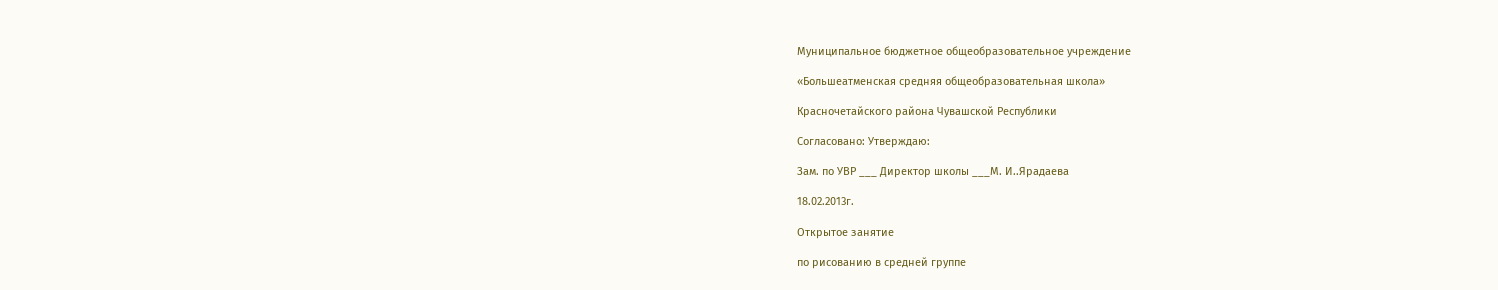Муниципальное бюджетное общеобразовательное учреждение

«Большеатменская средняя общеобразовательная школа»

Красночетайского района Чувашской Республики

Согласовано: Утверждаю:

Зам. по УВР ___ Директор школы ___М. И..Ярадаева

18.02.2013г.

Открытое занятие

по рисованию в средней группе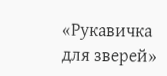«Рукавичка для зверей»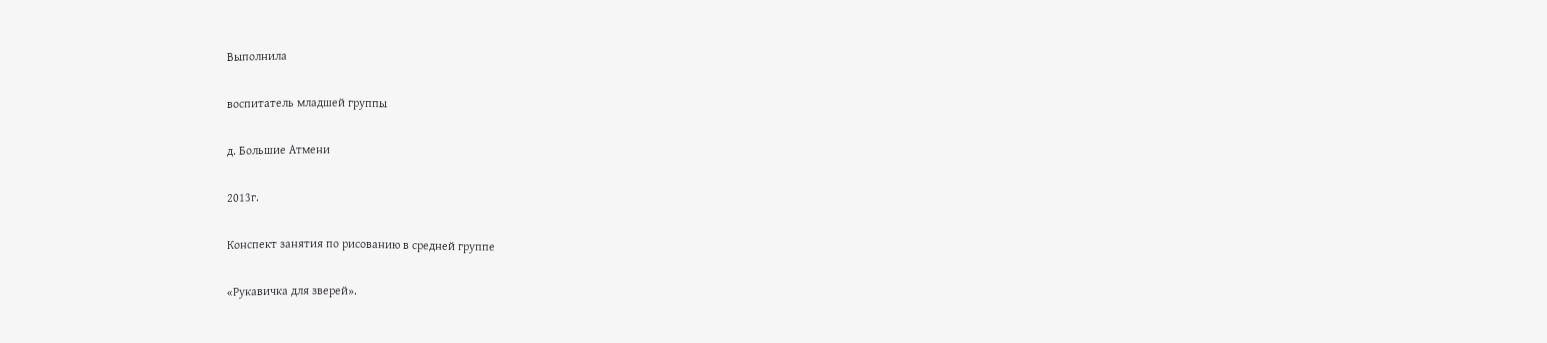Выполнила

воспитатель младшей группы

д. Большие Атмени

2013г.

Конспект занятия по рисованию в средней группе

«Рукавичка для зверей».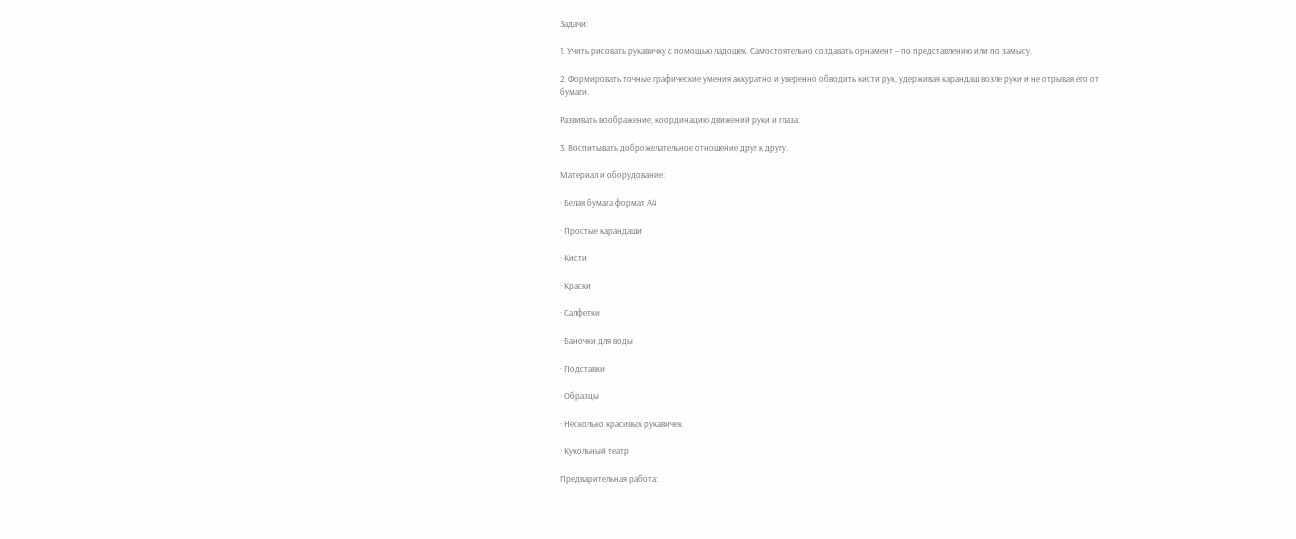Задачи:

1. Учить рисовать рукавичку с помощью ладошек. Самостоятельно создавать орнамент – по представлению или по замысу.

2. Формировать точные графические умения аккуратно и уверенно обводить кисти рук, удерживая карандаш возле руки и не отрывая его от бумаги.

Развивать воображение, координацию движений руки и глаза.

3. Воспитывать доброжелательное отношение друг к другу.

Материал и оборудование:

· Белая бумага формат А4

· Простые карандаши

· Кисти

· Краски

· Салфетки

· Баночки для воды

· Подставки

· Образцы

· Несколько красивых рукавичек

· Кукольный театр

Предварительная работа: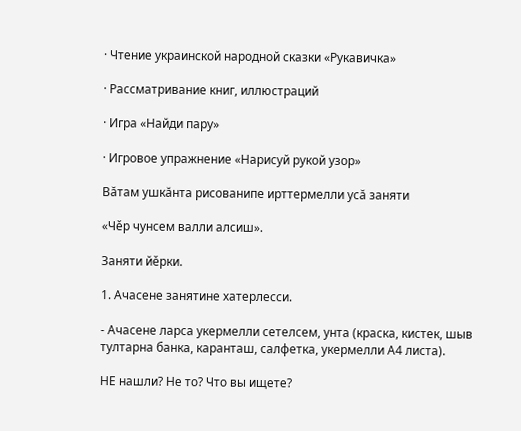· Чтение украинской народной сказки «Рукавичка»

· Рассматривание книг, иллюстраций

· Игра «Найди пару»

· Игровое упражнение «Нарисуй рукой узор»

Вăтам ушкăнта рисованипе ирттермелли усă заняти

«Чěр чунсем валли алсиш».

Заняти йěрки.

1. Ачасене занятине хатерлесси.

- Ачасене ларса укермелли сетелсем, унта (краска, кистек, шыв тултарна банка, каранташ, салфетка, укермелли А4 листа).

НЕ нашли? Не то? Что вы ищете?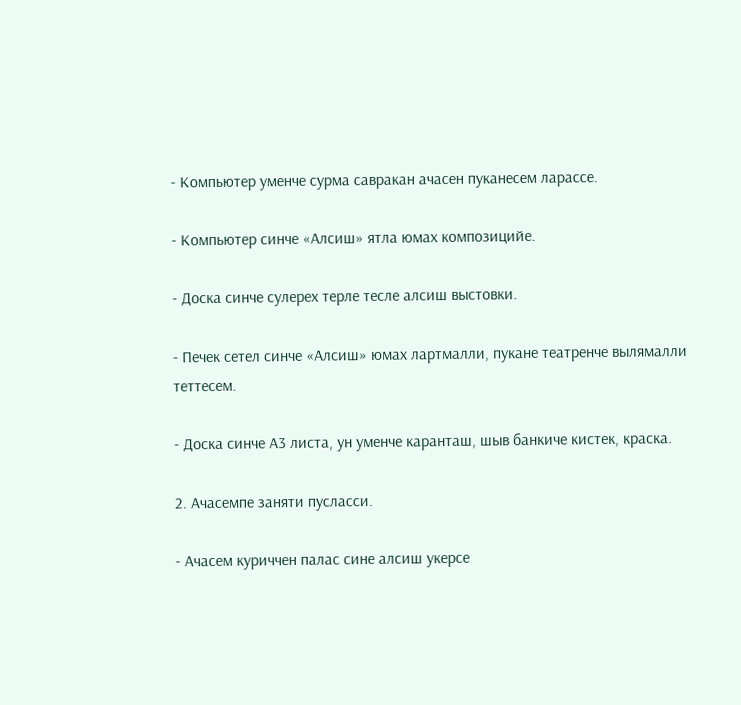- Компьютер уменче сурма савракан ачасен пуканесем ларассе.

- Компьютер синче «Алсиш» ятла юмах композицийе.

- Доска синче сулерех терле тесле алсиш выстовки.

- Печек сетел синче «Алсиш» юмах лартмалли, пукане театренче вылямалли теттесем.

- Доска синче А3 листа, ун уменче каранташ, шыв банкиче кистек, краска.

2. Ачасемпе заняти пусласси.

- Ачасем куриччен палас сине алсиш укерсе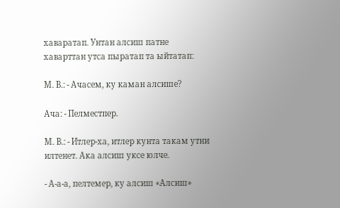хаваратап. Унтан алсиш патне хаварттан утса пыратап та ыйтатап:

М. В.: - Ачасем, ку каман алсише?

Ача: - Пелместпер.

М. В.: - Итлер-ха, итлер кунта такам утни илтенет. Ака алсиш уксе юлче.

- А-а-а, пелтемер, ку алсиш «Алсиш»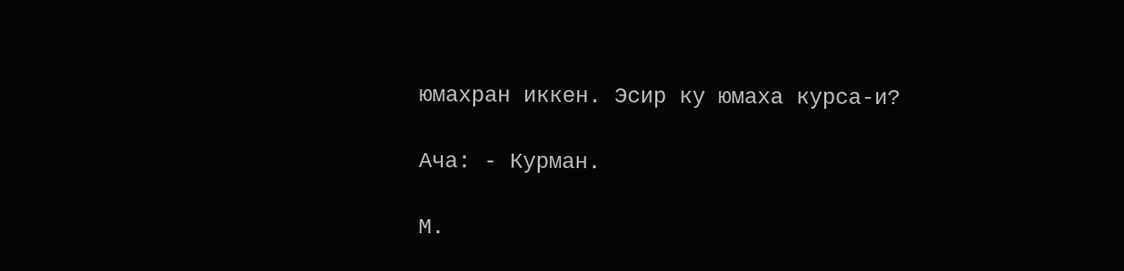юмахран иккен. Эсир ку юмаха курса-и?

Ача: - Курман.

М.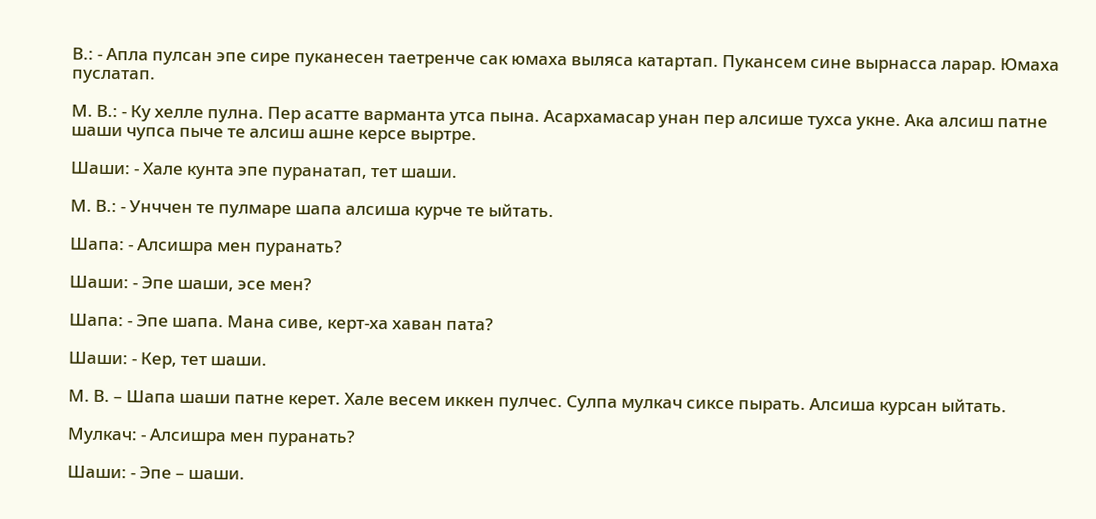В.: - Апла пулсан эпе сире пуканесен таетренче сак юмаха выляса катартап. Пукансем сине вырнасса ларар. Юмаха пуслатап.

М. В.: - Ку хелле пулна. Пер асатте варманта утса пына. Асархамасар унан пер алсише тухса укне. Ака алсиш патне шаши чупса пыче те алсиш ашне керсе выртре.

Шаши: - Хале кунта эпе пуранатап, тет шаши.

М. В.: - Унччен те пулмаре шапа алсиша курче те ыйтать.

Шапа: - Алсишра мен пуранать?

Шаши: - Эпе шаши, эсе мен?

Шапа: - Эпе шапа. Мана сиве, керт-ха хаван пата?

Шаши: - Кер, тет шаши.

М. В. – Шапа шаши патне керет. Хале весем иккен пулчес. Сулпа мулкач сиксе пырать. Алсиша курсан ыйтать.

Мулкач: - Алсишра мен пуранать?

Шаши: - Эпе – шаши.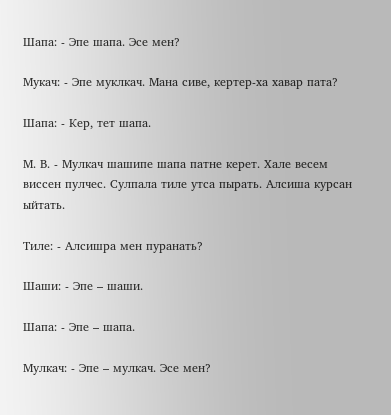Шапа: - Эпе шапа. Эсе мен?

Мукач: - Эпе муклкач. Мана сиве, кертер-ха хавар пата?

Шапа: - Кер, тет шапа.

М. В. - Мулкач шашипе шапа патне керет. Хале весем виссен пулчес. Сулпала тиле утса пырать. Алсиша курсан ыйтать.

Тиле: - Алсишра мен пуранать?

Шаши: - Эпе – шаши.

Шапа: - Эпе – шапа.

Мулкач: - Эпе – мулкач. Эсе мен?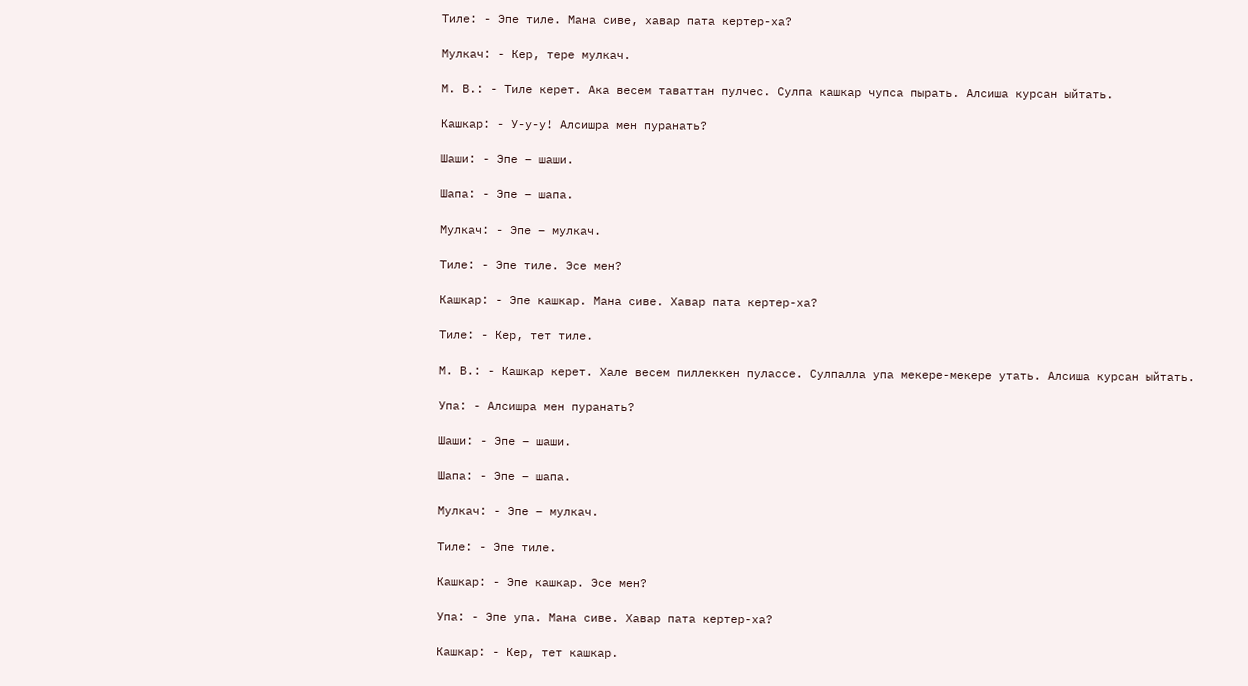Тиле: - Эпе тиле. Мана сиве, хавар пата кертер-ха?

Мулкач: - Кер, тере мулкач.

М. В.: - Тиле керет. Ака весем таваттан пулчес. Сулпа кашкар чупса пырать. Алсиша курсан ыйтать.

Кашкар: - У-у-у! Алсишра мен пуранать?

Шаши: - Эпе – шаши.

Шапа: - Эпе – шапа.

Мулкач: - Эпе – мулкач.

Тиле: - Эпе тиле. Эсе мен?

Кашкар: - Эпе кашкар. Мана сиве. Хавар пата кертер-ха?

Тиле: - Кер, тет тиле.

М. В.: - Кашкар керет. Хале весем пиллеккен пулассе. Сулпалла упа мекере-мекере утать. Алсиша курсан ыйтать.

Упа: - Алсишра мен пуранать?

Шаши: - Эпе – шаши.

Шапа: - Эпе – шапа.

Мулкач: - Эпе – мулкач.

Тиле: - Эпе тиле.

Кашкар: - Эпе кашкар. Эсе мен?

Упа: - Эпе упа. Мана сиве. Хавар пата кертер-ха?

Кашкар: - Кер, тет кашкар.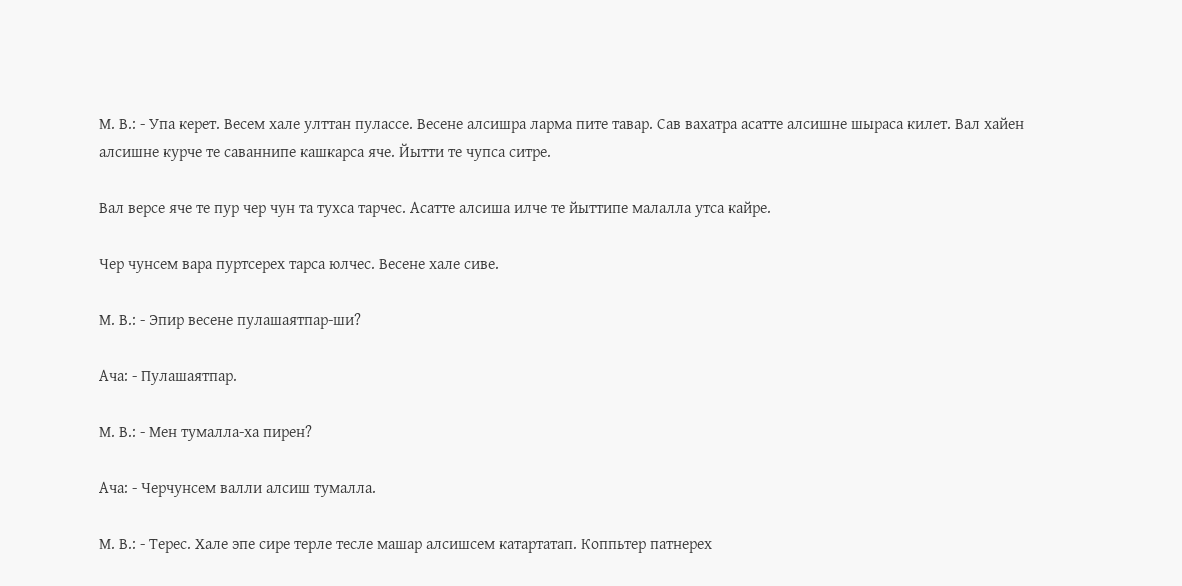М. В.: - Упа керет. Весем хале улттан пулассе. Весене алсишра ларма пите тавар. Сав вахатра асатте алсишне шыраса килет. Вал хайен алсишне курче те саваннипе кашкарса яче. Йытти те чупса ситре.

Вал версе яче те пур чер чун та тухса тарчес. Асатте алсиша илче те йыттипе малалла утса кайре.

Чер чунсем вара пуртсерех тарса юлчес. Весене хале сиве.

М. В.: - Эпир весене пулашаятпар-ши?

Ача: - Пулашаятпар.

М. В.: - Мен тумалла-ха пирен?

Ача: - Черчунсем валли алсиш тумалла.

М. В.: - Терес. Хале эпе сире терле тесле машар алсишсем катартатап. Коппьтер патнерех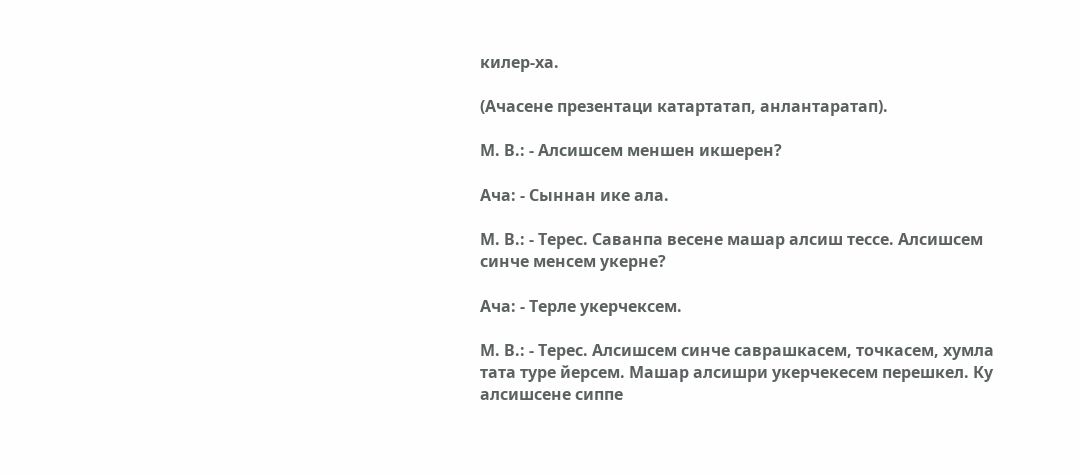килер-ха.

(Ачасене презентаци катартатап, анлантаратап).

М. В.: - Алсишсем меншен икшерен?

Ача: - Сыннан ике ала.

М. В.: - Терес. Саванпа весене машар алсиш тессе. Алсишсем синче менсем укерне?

Ача: - Терле укерчексем.

М. В.: - Терес. Алсишсем синче саврашкасем, точкасем, хумла тата туре йерсем. Машар алсишри укерчекесем перешкел. Ку алсишсене сиппе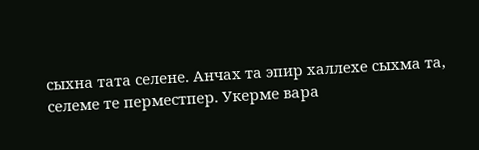сыхна тата селене. Анчах та эпир халлехе сыхма та, селеме те перместпер. Укерме вара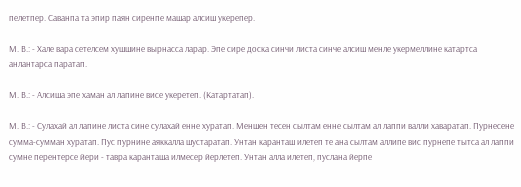пелетпер. Саванпа та эпир паян сиренпе машар алсиш укерепер.

М. В.: - Хале вара сетелсем хушшине вырнасса ларар. Эпе сире доска синчи листа синче алсиш менле укермеллине катартса анлантарса паратап.

М. В.: - Алсиша эпе хаман ал лапине висе укеретеп. (Катартатап).

М. В.: - Сулахай ал лапине листа сине сулахай енне хуратап. Меншен тесен сылтам енне сылтам ал лаппи валли хаваратап. Пурнесене сумма-сумман хуратап. Пус пурнине аяккалла шустаратап. Унтан каранташ илетеп те ана сылтам аллипе вис пурнепе тытса ал лаппи сумне перентерсе йери - тавра каранташа илмесер йерлетеп. Унтан алла илетеп, пуслана йерпе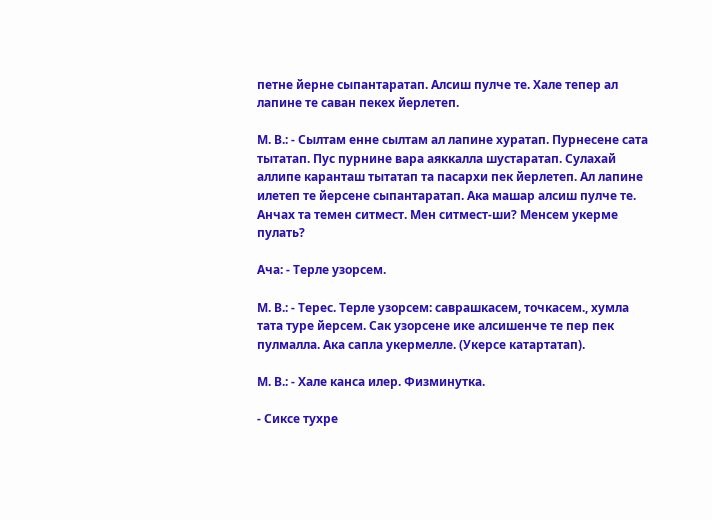петне йерне сыпантаратап. Алсиш пулче те. Хале тепер ал лапине те саван пекех йерлетеп.

М. В.: - Сылтам енне сылтам ал лапине хуратап. Пурнесене сата тытатап. Пус пурнине вара аяккалла шустаратап. Сулахай аллипе каранташ тытатап та пасархи пек йерлетеп. Ал лапине илетеп те йерсене сыпантаратап. Ака машар алсиш пулче те. Анчах та темен ситмест. Мен ситмест-ши? Менсем укерме пулать?

Ача: - Терле узорсем.

М. В.: - Терес. Терле узорсем: саврашкасем, точкасем., хумла тата туре йерсем. Сак узорсене ике алсишенче те пер пек пулмалла. Ака сапла укермелле. (Укерсе катартатап).

М. В.: - Хале канса илер. Физминутка.

- Сиксе тухре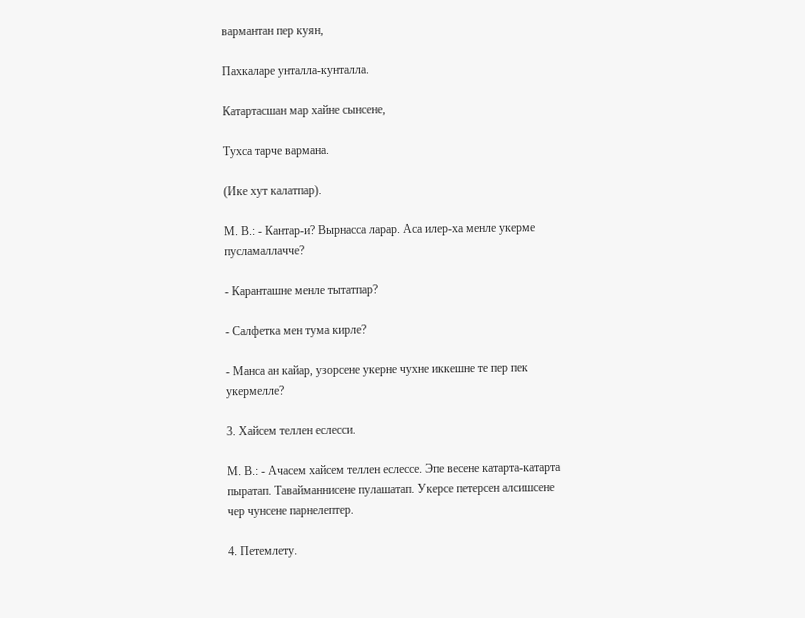вармантан пер куян,

Пахкаларе унталла-кунталла.

Катартасшан мар хайне сынсене,

Тухса тарче вармана.

(Ике хут калатпар).

М. В.: - Кантар-и? Вырнасса ларар. Аса илер-ха менле укерме пусламаллачче?

- Каранташне менле тытатпар?

- Салфетка мен тума кирле?

- Манса ан кайар, узорсене укерне чухне иккешне те пер пек укермелле?

3. Хайсем теллен еслесси.

М. В.: - Ачасем хайсем теллен еслессе. Эпе весене катарта-катарта пыратап. Тавайманнисене пулашатап. Укерсе петерсен алсишсене чер чунсене парнелептер.

4. Петемлету.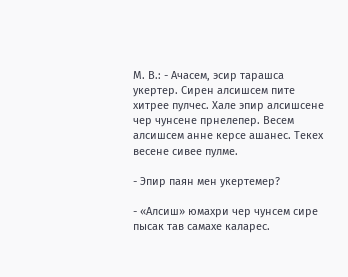М. В.: - Ачасем, эсир тарашса укертер. Сирен алсишсем пите хитрее пулчес. Хале эпир алсишсене чер чунсене прнелепер. Весем алсишсем анне керсе ашанес. Текех весене сивее пулме.

- Эпир паян мен укертемер?

- «Алсиш» юмахри чер чунсем сире пысак тав самахе каларес.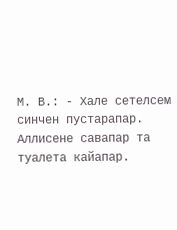М. В.: - Хале сетелсем синчен пустарапар. Аллисене савапар та туалета кайапар.